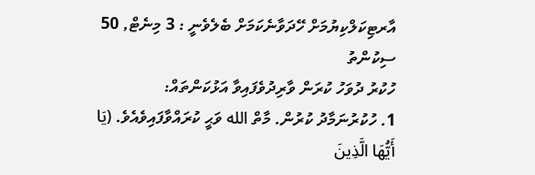އާރޓިކަލްކިޔުމަށް ހޭދަވާނެކަމަށް ބެލެވެނީ : 3 މިނެޓް, 50 ސިކުންތު
ހުކުރު ދުވަހު ކުރަން ވާރިދުވެފައިވާ އަޅުކަންތައް:
1. ހުކުރުނަމާދު ކުރުން. މާތް الله ވަޙީ ކުރައްވާފައިވެއެވެ. (يَا أَيُّهَا الَّذِينَ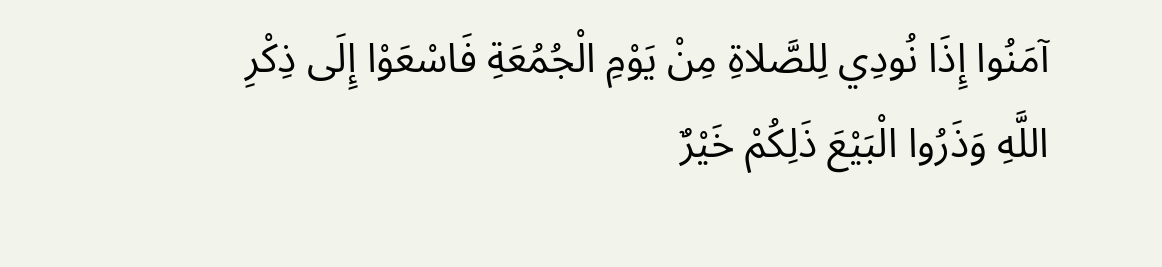آمَنُوا إِذَا نُودِي لِلصَّلاةِ مِنْ يَوْمِ الْجُمُعَةِ فَاسْعَوْا إِلَى ذِكْرِ اللَّهِ وَذَرُوا الْبَيْعَ ذَلِكُمْ خَيْرٌ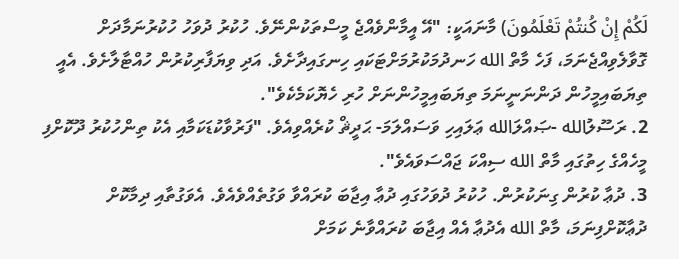لَكُمْ إِنْ كُنتُمْ تَعْلَمُونَ) މާނައަކީ: "އޭ އީމާންވެއްޖެ މީސްތަކުންނޭވެ. ހުކުރު ދުވަހު ހުކުރުނަމާދަށް ގޮވާލެވިއްޖެނަމަ، ފަހެ މާތް الله ހަނދުމަކުރުމަށްޓަކައި ހިނގައިދާށެވެ. އަދި ވިޔަފާރިކުރުން ހުއްޓާލާށެވެ. އެއީ ތިޔަބައިމީހުން ދަންނަނީނަމަ ތިޔަބައިމީހުންނަށް ހުރި ހެޔޮކަމެކެވެ".
2. ރަސޫލުالله -ޞައްލަالله ޢަލައިހި ވަސައްލަމަ- ޙަދީޘް ކުރެއްވިއެވެ. "ފަރުވާކުޑަކަމާއި އެކު ތިންހުކުރު ދޫކޮށްފި މީހެއްގެ ހިތުގައި މާތް الله ސިއްކަ ޖައްސަވައެވެ".
3. ދުޢާ ކުރުން ގިނަކުރުން. ހުކުރު ދުވަހުގައި ދުޢާ އިޖާބަ ކުރައްވާ ވަގުތެއްވެއެވެ. އެވަގުތާއި ދިމާކޮށް ދުޢާކޮށްފިނަމަ، މާތް الله އެދުޢާ އެއް އިޖާބަ ކުރައްވާނެ ކަމަށް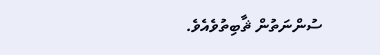ސުންނަތުން ޘާބިތުވެއެވެ.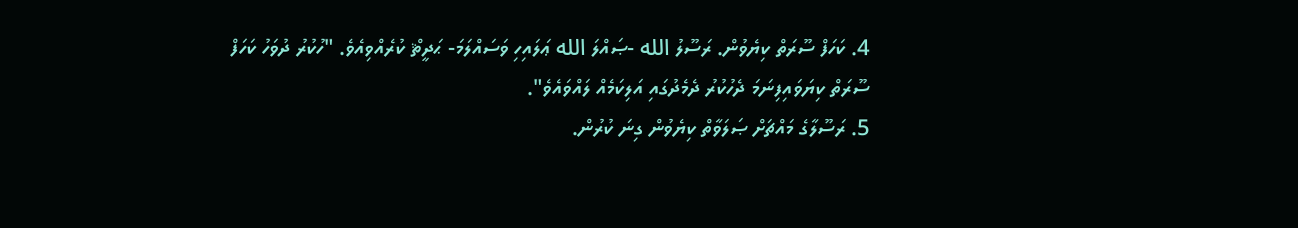4. ކަހަފް ސޫރަތް ކިޔެވުން. ރަސޫލު الله -ޞައްލަ الله ޢަލައިހި ވަސައްލަމަ- ޙަދީޘް ކުރެއްވިއެވެ. "ހުކުރު ދުވަހު ކަހަފް ސޫރަތް ކިޔަވައިފިނަމަ ދެހުކުރު ދެމެދުގައި އަލިކަމެއް ލައްވައެވެ".
5. ރަސޫލާގެ މައްޗަށް ޞަލަވާތް ކިޔެވުން ގިނަ ކުރުން.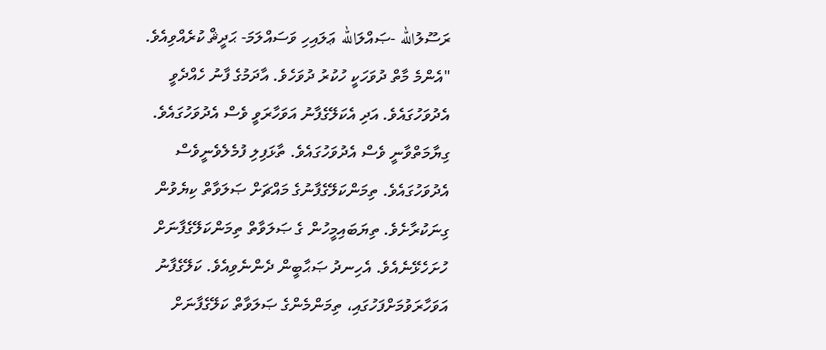ރަސޫލުالله -ޞައްލަالله ޢަލައިހި ވަސައްލަމަ- ޙަދީޘް ކުރެއްވިއެވެ. "އެންމެ މާތް ދުވަހަކީ ހުކުރު ދުވަހެވެ. އާދަމުގެ ފާނު ހެއްދެވީ އެދުވަހުގައެވެ. އަދި އެކަލޭގެފާނު އަވަހާރަވީ ވެސް އެދުވަހުގައެވެ. ގިޔާމަތްވާނީ ވެސް އެދުވަހުގައެވެ. ތާޅަފިލި ފުމެލެވެނީވެސް އެދުވަހުގައެވެ. ތިމަންކަލޭގެފާނުގެ މައްޗަށް ޞަލަވާތް ކިޔެވުން ގިނަކުރާށެވެ. ތިޔަބައިމީހުން ގެ ޞަލަވާތް ތިމަންކަލޭގެފާނަށް ހުށަހެޅޭނެއެވެ. އެހިނދު ޞަޙާބީން ދެންނެވިއެވެ. ކަލޭގެފާނު އަވަހާރަވުމަށްފަހުގައި، ތިމަންމެންގެ ޞަލަވާތް ކަލޭގެފާނަށް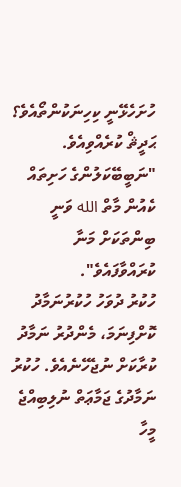ހުށަހެޅޭނީ ކިހިނަކުންތޯއެވެ؟ ޙަދީޘް ކުރެއްވިއެވެ. "ނަބީބޭކަލުންގެ ހަށިތައް ކެއުން މާތް الله ވަނީ ބިންތަކަށް މަނާ ކުރައްވާފައެވެ".
ހުކުރު ދުވަހު ހުކުރުނަމާދު ކޮށްފިނަމަ، މެންދުރު ނަމާދު ކުރާކަށް ނުޖެހޭނެއެވެ. ހުކުރު ނަމާދުގެ ޖަމާޢަތް ނުލިބިއްޖެ މީހާ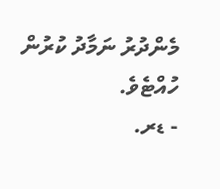މެންދުރު ނަމާދު ކުރުން ހުއްޓެވެ.
- ޑރ.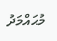މުޙައްމަދު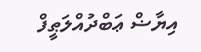އިޔާޟް ޢަބްދުއްލަޠީފް